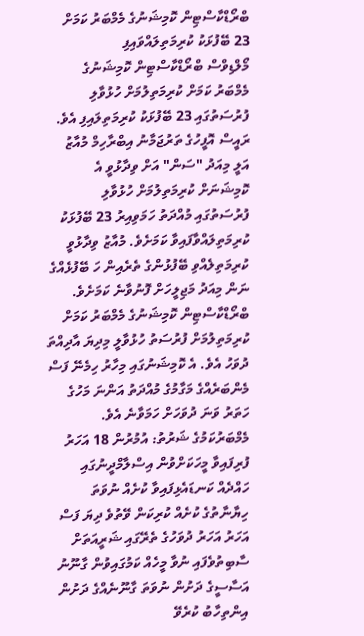ބްރޯޑްކާސްޓިން ކޮމިޝަނުގެ މެމްބަރު ކަމަށް 23 ބޭފުޅަކު ކުރިމަތިލައްވައިފި
މޯލްޑިވްސް ބްރޯޑްކާސްޓިން ކޮމިޝަނުގެ މެމްބަރު ކަމަށް ކުރިމަތިލުމަށް ހުޅުވާލި ފުރުސަތުގައި 23 ބޭފުޅަކު ކުރިމަތިލައިފި އެވެ. ރައީސް އޮފީހުގެ ތަރުޖަމާނު އިބްރާހިމް މުއާޒު އަލީ މިއަދު "ސަން" އަށް ވިދާޅުވީ އެ ކޮމިޝަނަށް ކުރިމަތިލުމަށް ހުޅުވާލި ފުރުސަތުގައި މުއްދަތު ހަމަވިއިރު 23 ބޭފުޅަކު ކުރިމަތިލައްވާފައިވާ ކަމަށެވެ. މުއާޒު ވިދާޅުވީ ކުރިމަތިލެއްވި ބޭފުޅުންގެ ތެރެއިން ހަ ބޭފުޅެއްގެ ނަން މިއަދު މަޖިލީހަށް ފޮނުވާނެ ކަމަށެވެ. ބްރޯޑްކާސްޓިން ކޮމިޝަނުގެ މެމްބަރު ކަމަށް ކުރިމަތިލުމަށް ފުރުސަތު ހުޅުވާލީ މިދިޔަ އާދިއްތަ ދުވަހު އެވެ. އެ ކޮމިޝަނުގައި މިހާރު ހިމެނޭ ފަސް މެންބަރެއްގެ މަގާމުގެ މުއްދަތު އަންނަ މަހުގެ ހަތަރު ވަނަ ދުވަހަށް ހަމަވާނެ އެވެ. މެމްބަރުކަމުގެ ޝަރުތު: އުމުރުން 18 އަހަރު ފުރިފައިވާ މީހަކަށްވުން އިސްލާމްދީނުގައި ހައްދެއް ކަނޑައެޅިފައިވާ ކުށެއް ނުވަތަ ހިޔާނާތުގެ ކުށެއް ކުރިކަން ވޭތުވެ ދިޔަ ފަސް އަހަރު އަހަރު ދުވަހުގެ ތެރޭގައި ޝަރީއަތަށް ސާބިތުވެފައި ނުވާ މީހެއް ކަމުގައިވުން ގާނޫނު އަސާސީގެ ދަށުން ނުވަތަ ގާނޫނެއްގެ ދަށުން އިންތިހާބު ކުރެވޭ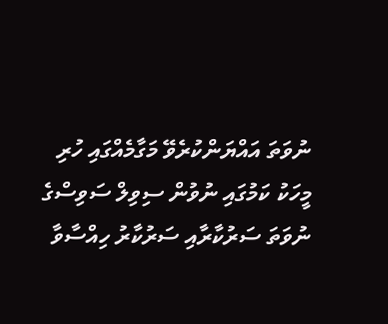ނުވަތަ އައްޔަންކުރެވޭ މަގާމެއްގައި ހުރި މީހަކު ކަމުގައި ނުވުން ސިވިލް ސަވިސްގެ ނުވަތަ ސަރުކާރާއި ސަރުކާރު ހިއްސާވާ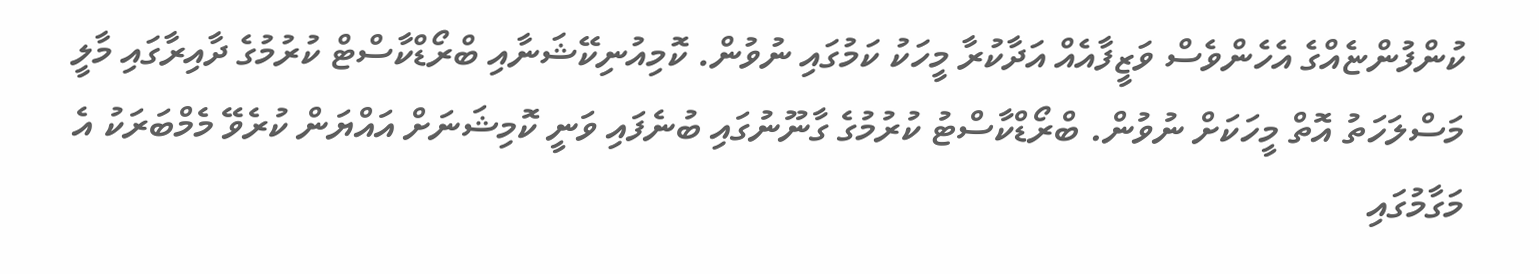ކުންފުންޏެއްގެ އެހެންވެސް ވަޒީފާއެއް އަދާކުރާ މީހަކު ކަމުގައި ނުވުން. ކޮމިއުނިކޭޝަނާއި ބްރޯޑްކާސްޓް ކުރުމުގެ ދާއިރާގައި މާލީ މަސްލަހަތު އޮތް މީހަކަށް ނުވުން. ބްރޯޑްކާސްޓު ކުރުމުގެ ގާނޫނުގައި ބުނެފައި ވަނީ ކޮމިޝަނަށް އައްޔަން ކުރެވޭ މެމްބަރަކު އެ މަގާމުގައި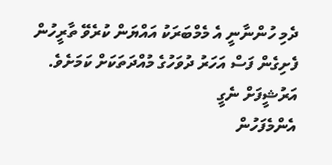ދެމި ހުންނާނީ އެ މެމްބަރަކު އައްޔަން ކުރެވޭ ތާރީހުން ފެށިގެން ފަސް އަހަރު ދުވަހުގެ މުއްދަތަކަށް ކަމަށެވެ.
އަރުޝީފަށް ނެގީ
އެންމެފަހުން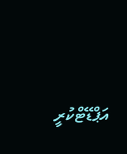އަޕްޑޭޓްކުރީ